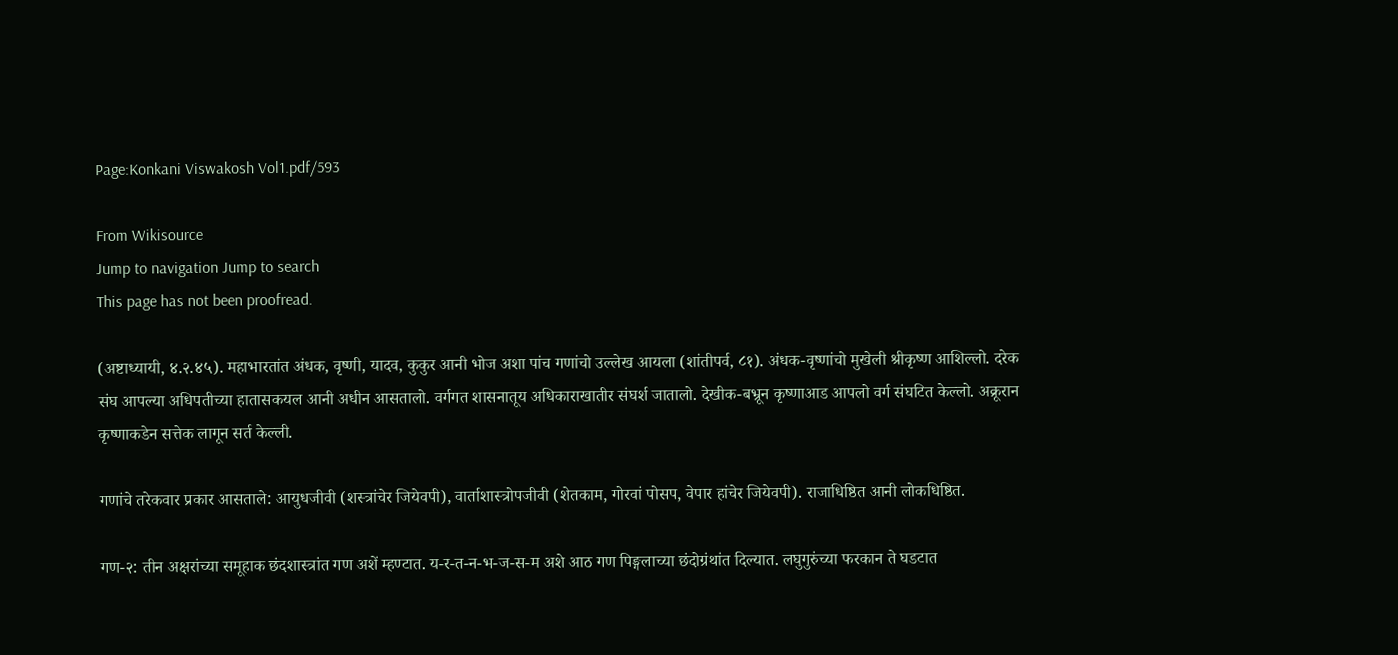Page:Konkani Viswakosh Vol1.pdf/593

From Wikisource
Jump to navigation Jump to search
This page has not been proofread.

(अष्टाध्यायी, ४.२.४५). महाभारतांत अंधक, वृष्णी, यादव, कुकुर आनी भोज अशा पांच गणांचो उल्लेख आयला (शांतीपर्व, ८१). अंधक-वृष्णांचो मुखेली श्रीकृष्ण आशिल्लो. दरेक संघ आपल्या अधिपतीच्या हातासकयल आनी अधीन आसतालो. वर्गगत शासनातूय अधिकाराखातीर संघर्श जातालो. देखीक-बभ्रून कृष्णाआड आपलो वर्ग संघटित केल्लो. अक्रूरान कृष्णाकडेन सत्तेक लागून सर्त केल्ली.

गणांचे तरेकवार प्रकार आसताले: आयुधजीवी (शस्त्रांचेर जियेवपी), वार्ताशास्त्रोपजीवी (शेतकाम, गोरवां पोसप, वेपार हांचेर जियेवपी). राजाधिष्ठित आनी लोकधिष्ठित.

गण-२: तीन अक्षरांच्या समूहाक छंदशास्त्रांत गण अशें म्हण्टात. य-र-त-न-भ-ज-स-म अशे आठ गण पिङ्गलाच्या छंदोग्रंथांत दिल्यात. लघुगुरुंच्या फरकान ते घडटात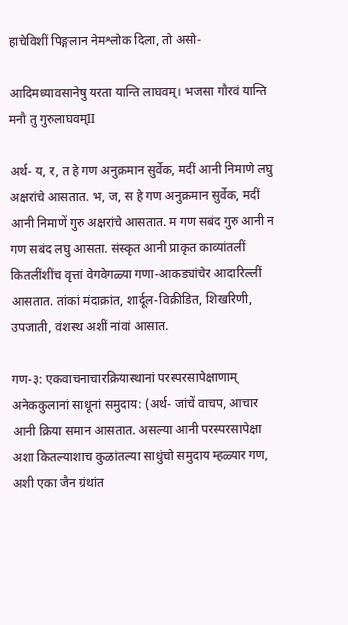हाचेविशीं पिङ्गलान नेमश्लोक दिला, तो असो-

आदिमध्यावसानेषु यरता यान्ति लाघवम्। भजसा गौरवं यान्ति मनौ तु गुरुलाघवम्II

अर्थ- य, र, त हे गण अनुक्रमान सुर्वेक, मदीं आनी निमाणे लघु अक्षरांचे आसतात. भ, ज, स हे गण अनुक्रमान सुर्वेक, मदीं आनी निमाणें गुरु अक्षरांचे आसतात. म गण सबंद गुरु आनी न गण सबंद लघु आसता. संस्कृत आनी प्राकृत काव्यांतलीं कितलींशींच वृत्तां वेगवेगळ्या गणा-आकड्यांचेर आदारिल्लीं आसतात. तांकां मंदाक्रांत, शार्दूल-विक्रीडित, शिखरिणी, उपजाती, वंशस्थ अशीं नांवां आसात.

गण-३: एकवाचनाचारक्रियास्थानां परस्परसापेक्षाणाम् अनेककुलानां साधूनां समुदाय: (अर्थ- जांचें वाचप, आचार आनी क्रिया समान आसतात. असल्या आनी परस्परसापेक्षा अशा कितल्याशाच कुळांतल्या साधुंचो समुदाय म्हळ्यार गण, अशी एका जैन ग्रंथांत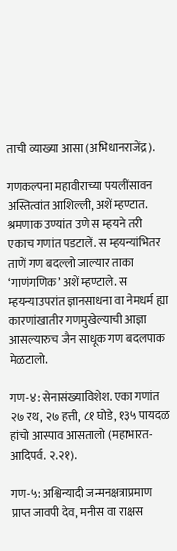ताची व्याख्या आसा (अभिधानराजेंद्र).

गणकल्पना महावीराच्या पयलींसावन अस्तित्वांत आशिल्ली, अशें म्हण्टात. श्रमणाक उण्यांत उणे स म्हयने तरी एकाच गणांत पडटालें. स म्हयन्यांभितर ताणें गण बदल्लो जाल्यार ताका ‘गाणंगणिक’ अशें म्हण्टाले. स म्हयन्याउपरांत ज्ञानसाधना वा नेमधर्म ह्या कारणांखातीर गणमुखेल्याची आज्ञा आसल्यारुच जैन साधूक गण बदलपाक मेळटालो.

गण-४: सेनासंख्याविशेश. एका गणांत २७ रथ, २७ हत्ती, ८१ घोडे, १३५ पायदळ हांचो आस्पाव आसतालो (महाभारत-आदिपर्व. २.२१).

गण-५: अश्विन्यादी जन्मनक्षत्राप्रमाण प्राप्त जावपी देव, मनीस वा राक्षस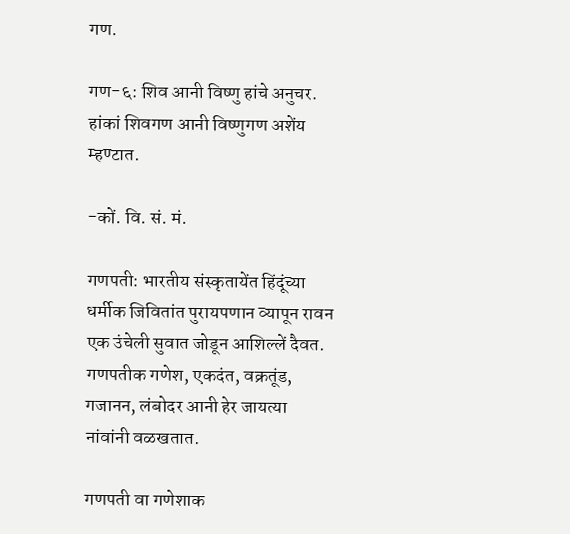गण.

गण-६: शिव आनी विष्णु हांचे अनुचर. हांकां शिवगण आनी विष्णुगण अशेंय म्हण्टात.

-कों. वि. सं. मं.

गणपती: भारतीय संस्कृतायेंत हिंदूंच्या धर्मीक जिवितांत पुरायपणान व्यापून रावन एक उंचेली सुवात जोडून आशिल्लें दैवत. गणपतीक गणेश, एकदंत, वक्रतूंड, गजानन, लंबोदर आनी हेर जायत्या नांवांनी वळखतात.

गणपती वा गणेशाक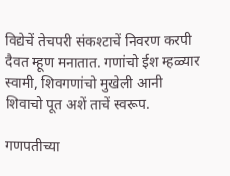विद्येचें तेचपरी संकश्टाचें निवरण करपी दैवत म्हूण मनातात. गणांचो ईश म्हळ्यार स्वामी, शिवगणांचो मुखेली आनी शिवाचो पूत अशें ताचें स्वरूप.

गणपतीच्या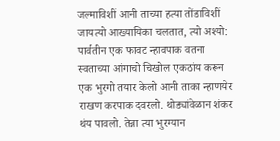जल्माविशीं आनी ताच्या हत्या तोंडाविशीं जायत्यो आख्यायिका चलतात, त्यो अश्यो: पार्वतीन एक फावट न्हावपाक वतना स्वताच्या आंगाचो चिखोल एकठांय करून एक भुरगो तयार केलो आनी ताका न्हाणयेर राखण करपाक दवरलो. थोड्यांवेळान शंकर थंय पावलो. तेन्ना त्या भुरग्यान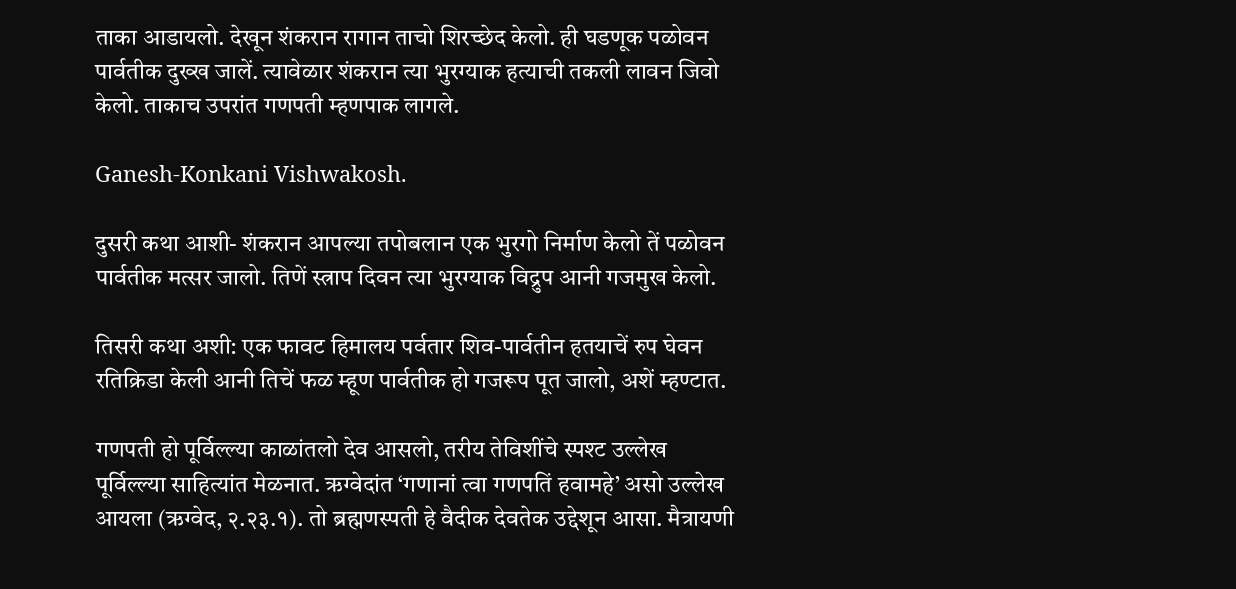ताका आडायलो. देखून शंकरान रागान ताचो शिरच्छेद केलो. ही घडणूक पळोवन पार्वतीक दुख्ख जालें. त्यावेळार शंकरान त्या भुरग्याक हत्याची तकली लावन जिवो केलो. ताकाच उपरांत गणपती म्हणपाक लागले.

Ganesh-Konkani Vishwakosh.

दुसरी कथा आशी- शंकरान आपल्या तपोबलान एक भुरगो निर्माण केलो तें पळोवन पार्वतीक मत्सर जालो. तिणें स्त्राप दिवन त्या भुरग्याक विद्रुप आनी गजमुख केलो.

तिसरी कथा अशी: एक फावट हिमालय पर्वतार शिव-पार्वतीन हतयाचें रुप घेवन रतिक्रिडा केली आनी तिचें फळ म्हूण पार्वतीक हो गजरूप पूत जालो, अशें म्हण्टात.

गणपती हो पूर्विल्ल्या काळांतलो देव आसलो, तरीय तेविशींचे स्पश्ट उल्लेख पूर्विल्ल्या साहित्यांत मेळनात. ऋग्वेदांत ‘गणानां त्वा गणपतिं हवामहे’ असो उल्लेख आयला (ऋग्वेद, २.२३.१). तो ब्रह्मणस्पती हे वैदीक देवतेक उद्देशून आसा. मैत्रायणी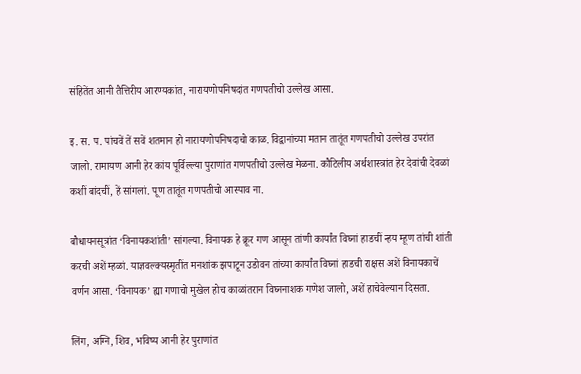संहितेंत आनी तैत्तिरीय आरण्यकांत, नारायणोपनिषदांत गणपतीचो उल्लेख आसा.

इ. स. प. पांचवें तें सवें शतमान हो नारायणोपनिषदाचो काळ. विद्वानांच्या मतान तातूंत गणपतीचो उल्लेख उपरांत जालो. रामायण आनी हेर कांय पूर्विल्ल्या पुराणांत गणपतीचो उल्लेख मेळना. कौटिलीय अर्थशास्त्रांत हेर देवांची देवळां कशीं बांदचीं, हें सांगलां. पूण तातूंत गणपतीचो आस्पाव ना.

बौधायनसूत्रांत ‘विनायकशांती’ सांगल्या. विनायक हे क्रूर गण आसून तांणी कार्यांत विघ्नां हाडचीं न्हय म्हूण तांची शांती करची अशें म्हळां. याज्ञवल्क्यस्मृतींत मनशांक झपाटून उडोवन तांच्या कार्यांत विघ्नां हाडची राक्षस अशें विनायकाचें वर्णन आसा. ‘विनायक’ ह्या गणाचो मुखेल होच काळांतरान विघ्ननाशक गणेश जालो, अशें हाचेवेल्यान दिसता.

लिंग, अग्नि, शिव, भविष्य आनी हेर पुराणांत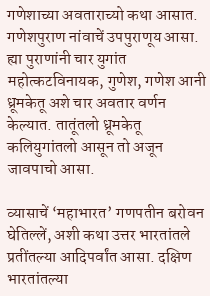गणेशाच्या अवताराच्यो कथा आसात. गणेशपुराण नांवाचें उपपुराणूय आसा. ह्या पुराणांनी चार युगांत महोत्कटविनायक, गुणेश, गणेश आनी ध्रूमकेतू अशे चार अवतार वर्णन केल्यात. तातूंतलो ध्रूमकेतू कलियुगांतलो आसून तो अजून जावपाचो आसा.

व्यासाचें ‘महाभारत’ गणपतीन बरोवन घेतिल्लें, अशी कथा उत्तर भारतांतले प्रतींतल्या आदिपर्वांत आसा. दक्षिण भारतांतल्या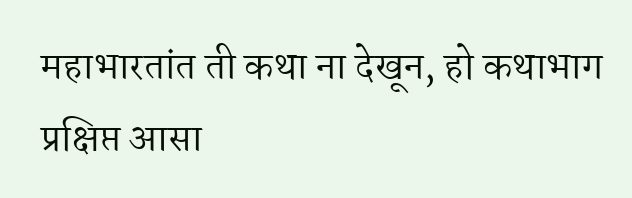महाभारतांत ती कथा ना देखून, हो कथाभाग प्रक्षिप्त आसा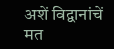अशें विद्वानांचें मत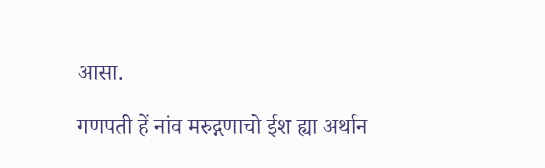आसा.

गणपती हें नांव मरुद्गणाचो ईश ह्या अर्थान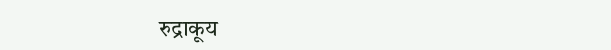रुद्राकूय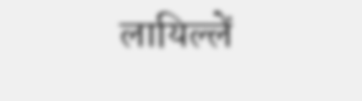लायिल्लें